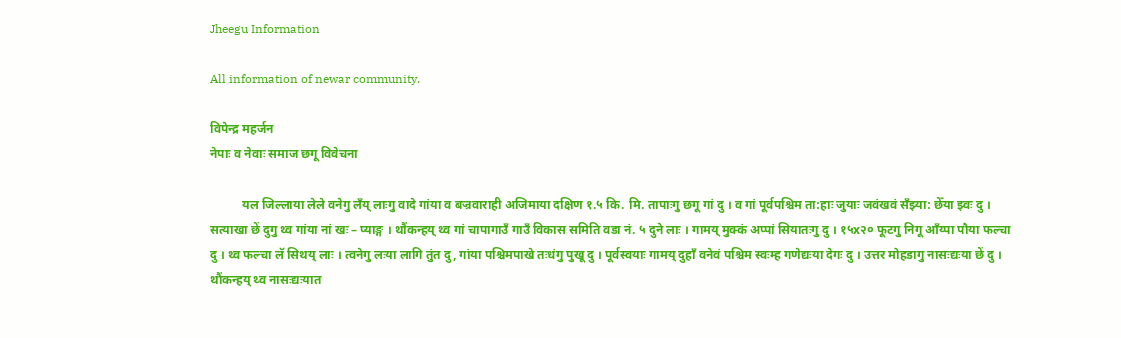Jheegu Information

All information of newar community.

विपेन्द्र महर्जन
नेपाः व नेवाः समाज छगू विवेचना

          यल जिल्लाया लेले वनेगु लँय् लाःगु वादे गांया व बज्रवाराही अजिमाया दक्षिण १.५ कि. मि. तापाःगु छगू गां दु । व गां पूर्वपश्चिम ता:हाः जुयाः जवंखवं सँझ्या: छेँया झ्वः दु । सत्याखा छें दुगु थ्व गांया नां खः – प्याङ्ग । थौंकन्हय् थ्व गां चापागाउँ गाउँ विकास समिति वडा नं. ५ दुने लाः । गामय् मुक्कं अप्पां सियातःगु दु । १५x२० फूटगु निगू आँय्पा पौया फल्चा दु । थ्व फल्चा लॅ सिथय् लाः । त्वनेगु लःया लागि तुंत दु, गांया पश्चिमपाखे तःधंगु पुखू दु । पूर्वस्वयाः गामय् दुहाँ वनेवं पश्चिम स्वःम्ह गणेद्यःया देगः दु । उत्तर मोहडागु नासःद्यःया छें दु । थौंकन्हय् थ्व नासःद्यःयात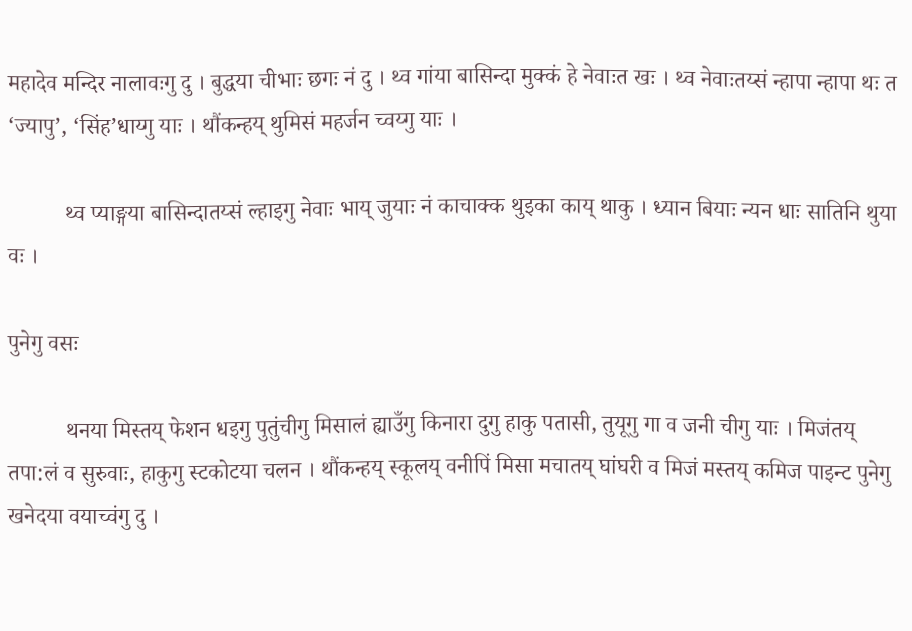महादेव मन्दिर नालावःगु दु । बुद्धया चीभाः छगः नं दु । थ्व गांया बासिन्दा मुक्कं हे नेवाःत खः । थ्व नेवाःतय्सं न्हापा न्हापा थः त ‘ज्यापु’, ‘सिंह’धाय्गु याः । थौंकन्हय् थुमिसं महर्जन च्वय्गु याः ।

          थ्व प्याङ्गया बासिन्दातय्सं ल्हाइगु नेवाः भाय् जुयाः नं काचाक्क थुइका काय् थाकु । ध्यान बियाः न्यन धाः सातिनि थुया वः ।

पुनेगु वसः

          थनया मिस्तय् फेशन धइगु पुतुंचीगु मिसालं ह्याउँगु किनारा दुगु हाकु पतासी, तुयूगु गा व जनी चीगु याः । मिजंतय् तपा:लं व सुरुवाः, हाकुगु स्टकोटया चलन । थौंकन्हय् स्कूलय् वनीपिं मिसा मचातय् घांघरी व मिजं मस्तय् कमिज पाइन्ट पुनेगु खनेदया वयाच्वंगु दु ।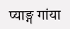प्याङ्ग गांया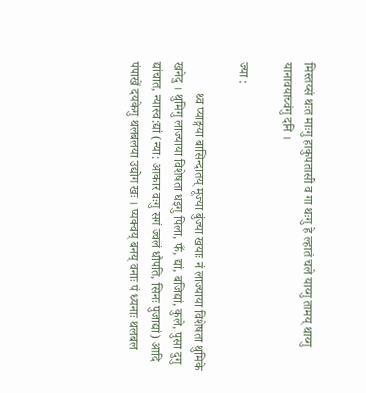मिस्तय्सं थःत माःगु हाकुपतासी व गा थःगु हे ल्हातं चले याय्गु तामय् थाय्गु यानावयाच्वंगु दनि ।

ज्या :

          थ्व प्याङ्गया बासिन्दातय् मूज्या बुंज्या खयाः नं लाज्याया विशेषता थुमिके खनेदु । थुमिगु लाज्याया विशेषता धइगु पिला, फँ, द्यां, बजिद्यां, कुले, पुसा दुगु द्यांचात, न्यास्व:द्यां (न्या: आकार वःगु सगं ज्वलं धौपति, सिनः पुजाद्यां) आदि पंपाखें दयकेगु थलबलया उद्योग खः । प्यक्वय् बनय् वनाः पं ध्यनाः थलबल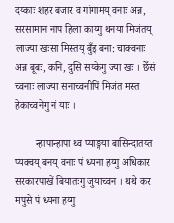दय्काः शहर बजार व गांगामय् वनाः अन्न, सरसामान नाप हिला काय्गु थनया मिजंतय् लाज्या खःसा मिस्तय् बुँइ बना: चाक्वनाः अन्न बूबः, कनि, दुसि सय्केगु ज्या खः । छेँसं च्वनाः लाज्या सनाच्वनीपिं मिजंत मस्त हेकाच्वनेगु नं याः ।

        न्हापान्हापा थ्व प्याङ्गया बासिन्दातय्त प्यक्वय् बनय् वनाः पं ध्यना हय्गु अधिकार सरकारपाखें बियातःगु जुयाच्वन । थथे कर मपुसे पं ध्यना हय्गु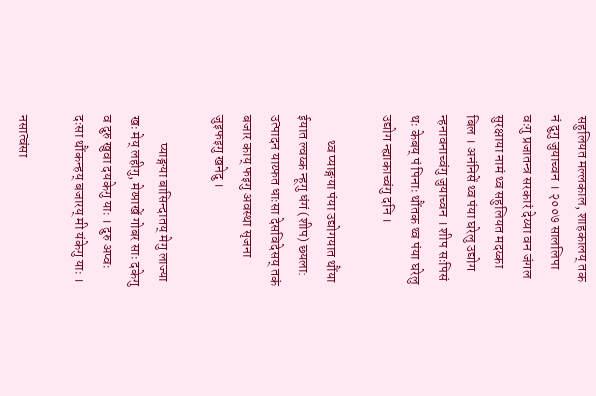सहुलियत मल्लकाल, शाहकालय् तक नं दुगु जुयाच्वन । २००७ साललिपा वःगु प्रजातन्त्र सरकारं देय्या वन जंगल सुरक्षाया नामं थ्व सहुलियत मदय्का बिल । अनंनिसें थ्व पंया घरेलु उद्योग न्हनावनाच्वंगु जुयाच्वन । शीप सःपिसं थः केबय् पं पिनाः थौंतक थ्व पंया घरेलु उद्योग न्ह्याकाच्वंगु दनि ।

         थ्व प्याङ्गया पंया उद्योगयात थौंया ईयात ल्वय्क न्हूगु धंगं (शीप) छ्यला: उत्पादन याय्फत धाःसा देसविदेसय् तकं बजार काय् फइगु अवस्था सृजना जुइफइगु खनेदु ।

          प्याङ्गया बासिन्दातय् मेगु लाज्या खः मेय् लहीगु, मेय्पाखें गोबर साः दकेगु व दुरु खुवा दयकेगु याः । दुरु अप्वः दःसा थौंकन्हय् बजारय् मी यंकेगु याः ।

नसात्वंसा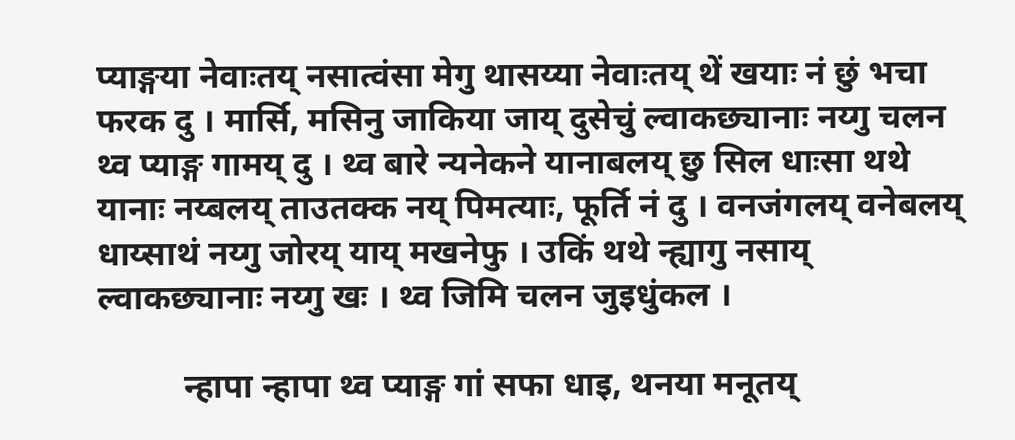प्याङ्गया नेवाःतय् नसात्वंसा मेगु थासय्या नेवाःतय् थें खयाः नं छुं भचा फरक दु । मार्सि, मसिनु जाकिया जाय् दुसेचुं ल्वाकछ्यानाः नय्गु चलन थ्व प्याङ्ग गामय् दु । थ्व बारे न्यनेकने यानाबलय् छु सिल धाःसा थथे यानाः नय्बलय् ताउतक्क नय् पिमत्याः, फूर्ति नं दु । वनजंगलय् वनेबलय् धाय्साथं नय्गु जोरय् याय् मखनेफु । उकिं थथे न्ह्यागु नसाय् ल्वाकछ्यानाः नय्गु खः । थ्व जिमि चलन जुइधुंकल ।

          न्हापा न्हापा थ्व प्याङ्ग गां सफा धाइ, थनया मनूतय्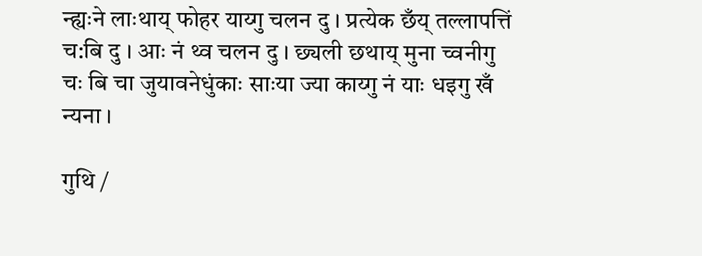न्ह्यःने लाःथाय् फोहर याय्गु चलन दु । प्रत्येक छँय् तल्लापत्तिं च:बि दु । आः नं थ्व चलन दु । छ्यली छथाय् मुना च्वनीगु चः बि चा जुयावनेधुंकाः साःया ज्या काय्गु नं याः धइगु खँ न्यना ।

गुथि /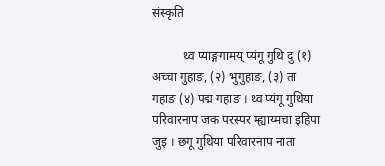संस्कृति

          थ्व प्याङ्गगामय् प्यंगू गुथि दु (१) अच्चा गुहाङ, (२) भुगुहाङ, (३) ता गहाङ (४) पद्म गहाङ । थ्व प्यंगू गुथिया परिवारनाप जक परस्पर म्ह्याय्मचा इहिपा जुइ । छगू गुथिया परिवारनाप नाता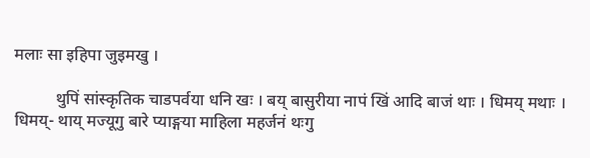मलाः सा इहिपा जुइमखु ।

          थुपिं सांस्कृतिक चाडपर्वया धनि खः । बय् बासुरीया नापं खिं आदि बाजं थाः । धिमय् मथाः । धिमय्- थाय् मज्यूगु बारे प्याङ्गया माहिला महर्जनं थःगु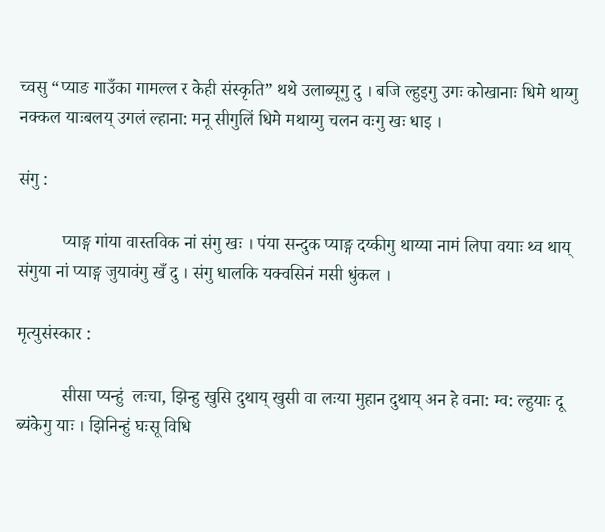च्वसु “प्याङ गाउँका गामल्ल र केही संस्कृति” थथे उलाब्यूगु दु । बजि ल्हुइगु उगः कोखानाः धिमे थाय्गु नक्कल याःबलय् उगलं ल्हाना: मनू सीगुलिं धिमे मथाय्गु चलन वःगु खः धाइ ।

संगु :

          प्याङ्ग गांया वास्तविक नां संगु खः । पंया सन्दुक प्याङ्ग दय्कीगु थाय्या नामं लिपा वयाः थ्व थाय् संगुया नां प्याङ्ग जुयावंगु खँ दु । संगु धालकि यक्वसिनं मसी धुंकल ।

मृत्युसंस्कार :

          सीसा प्यन्हुं  लःचा, झिन्हु खुसि दुथाय् खुसी वा लःया मुहान दुथाय् अन हे वना: म्व: ल्हुयाः दू ब्यंकेगु याः । झिनिन्हुं घःसू विधि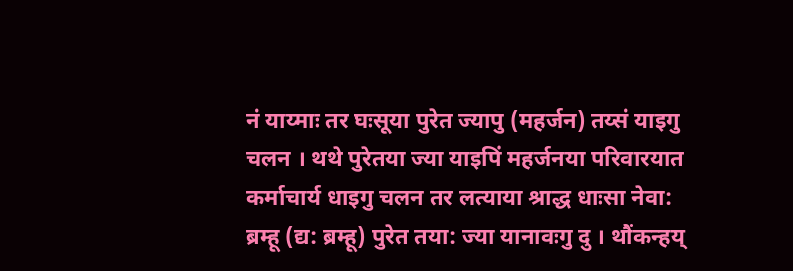नं याय्माः तर घःसूया पुरेत ज्यापु (महर्जन) तय्सं याइगु चलन । थथे पुरेतया ज्या याइपिं महर्जनया परिवारयात कर्माचार्य धाइगु चलन तर लत्याया श्राद्ध धाःसा नेवा: ब्रम्हू (द्य: ब्रम्हू) पुरेत तया: ज्या यानावःगु दु । थौंकन्हय्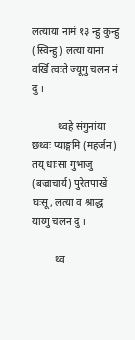लत्याया नामं १३ न्हु कुन्हु (स्विन्हु) लत्या याना वर्खि त्वःते ज्यूगु चलन नं दु ।

          थ्वहे संगुनांया छथ्वः प्याङ्गमि (महर्जन) तय् धाःसा गुभाजु (बज्राचार्य) पुरेतपाखें घःसू, लत्या व श्राद्ध याय्गु चलन दु ।

         थ्व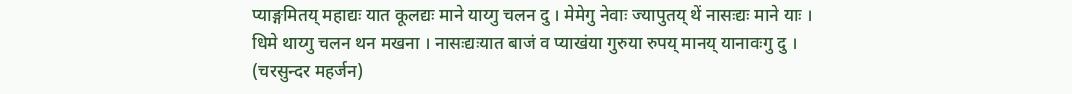प्याङ्गमितय् महाद्यः यात कूलद्यः माने याय्गु चलन दु । मेमेगु नेवाः ज्यापुतय् थें नासःद्यः माने याः । धिमे थाय्गु चलन थन मखना । नासःद्यःयात बाजं व प्याखंया गुरुया रुपय् मानय् यानावःगु दु । (चरसुन्दर महर्जन)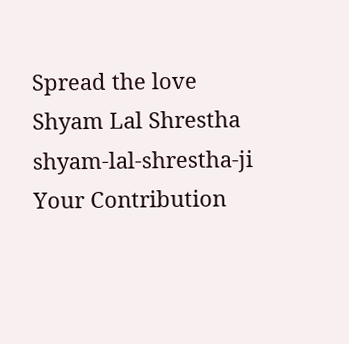Spread the love
Shyam Lal Shrestha
shyam-lal-shrestha-ji
Your Contribution